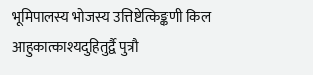भूमिपालस्य भोजस्य उत्तिष्टेत्किङ्कणी किल
आहुकात्काश्यदुहितुर्द्वै पुत्रौ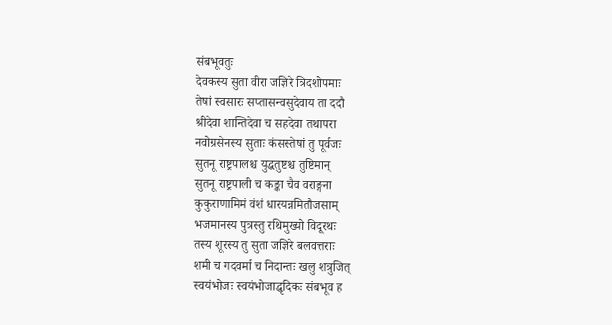संबभूवतुः
देवकस्य सुता वीरा जज्ञिरे त्रिदशोपमाः
तेषां स्वसारः सप्तासन्वसुदेवाय ता ददौ
श्रीदेवा शान्तिदेवा च सहदेवा तथापरा
नवोग्रसेनस्य सुताः कंसस्तेषां तु पूर्वजः
सुतनू राष्ट्रपालश्च युद्धतुष्टश्च तुष्टिमान्
सुतनू राष्ट्रपाली च कङ्का चैव वराङ्गना
कुकुराणामिमं वंशं धारयन्नमितौजसाम्
भजमानस्य पुत्रस्तु रथिमुख्यो विदूरथः
तस्य शूरस्य तु सुता जज्ञिरे बलवत्तराः
शमी च गदवर्मा च निदान्तः खलु शत्रुजित्
स्वयंभोजः स्वयंभोजाद्धृदिकः संबभूव ह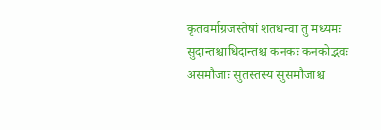कृतवर्माग्रजस्तेषां शतधन्वा तु मध्यमः
सुदान्तश्चाधिदान्तश्च कनकः कनकोद्भवः
असमौजाः सुतस्तस्य सुसमौजाश्च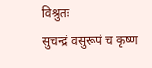विश्रुतः
सुचन्द्रं वसुरूपं च कृष्ण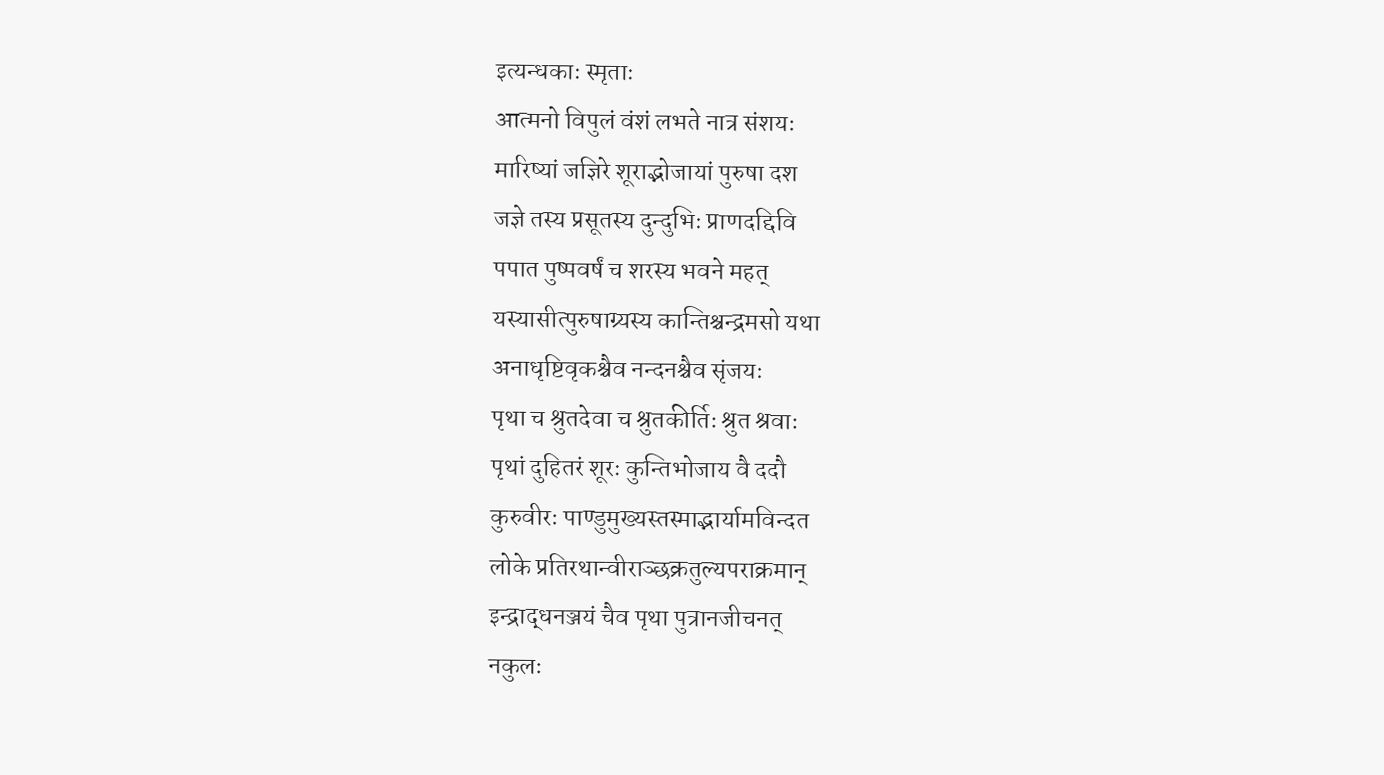इत्यन्धकाः स्मृताः
आत्मनो विपुलं वंशं लभते नात्र संशयः
मारिष्यां जज्ञिरे शूराद्भोजायां पुरुषा दश
जज्ञे तस्य प्रसूतस्य दुन्दुभिः प्राणदद्दिवि
पपात पुष्पवर्षं च शरस्य भवने महत्
यस्यासीत्पुरुषाग्र्यस्य कान्तिश्चन्द्रमसो यथा
अनाधृष्टिवृकश्चैव नन्दनश्चैव सृंजयः
पृथा च श्रुतदेवा च श्रुतकीर्तिः श्रुत श्रवाः
पृथां दुहितरं शूरः कुन्तिभोजाय वै ददौ
कुरुवीरः पाण्डुमुख्यस्तस्माद्भार्यामविन्दत
लोके प्रतिरथान्वीराञ्छक्रतुल्यपराक्रमान्
इन्द्राद्धनञ्जयं चैव पृथा पुत्रानजीचनत्
नकुलः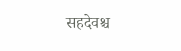सहदेवश्च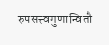रुपसत्त्वगुणान्वितौ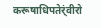करूषाधिपतेर्ंवीरो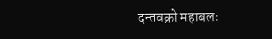दन्तवक्रो महाबलः